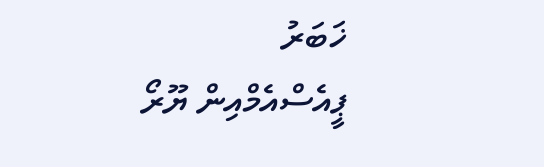ޚަބަރު
ޕީއެސްއެމްއިން ޔޫރޯ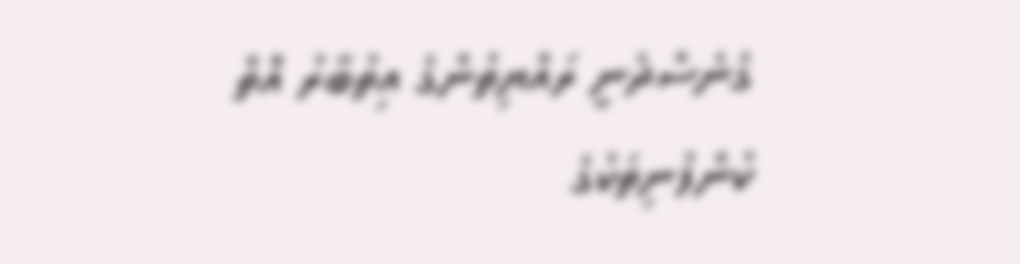ގެނެސްދެނީ ރައްޔިތުންގެ އިތުބާރު އޮތް ކުންފުނިތަކުގެ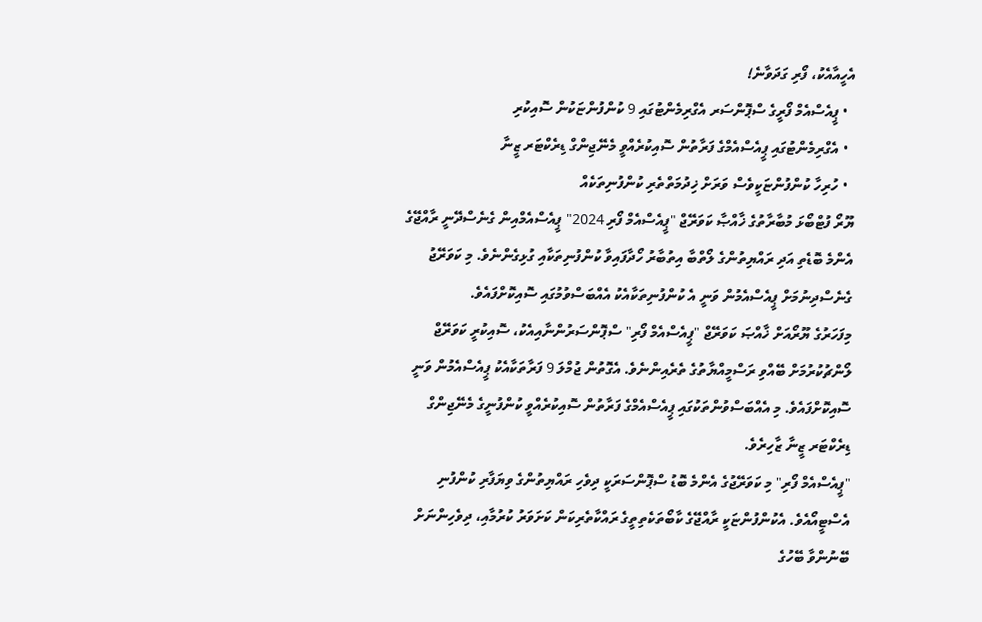އެހީއާއެކު، ފޯރި ގަދަވާނެ!
  • ޕީއެސްއެމް ފޯރީގެ ސްޕޮންސަރ އެގްރިމެންޓުގައި 9 ކުންފުންޏަކުން ސޮއިކުރި
  • އެގްރިމެންޓުގައި ޕީއެސްއެމްގެ ފަރާތުން ސޮއިކުރެއްވީ މެނޭޖިންގް ޑިރެކްޓަރ ޒީނާ
  • ހުރިހާ ކުންފުންޏަކީވެސް ވަރަށް ޚިދުމަތްތެރި ކުންފުނިތަކެއް
ޔޫރޯ ފުޓްބޯޅަ މުބާރާތުގެ ޚާއްޞާ ކަވަރޭޖް "ޕީއެސްއެމް ފޯރި 2024" ޕީއެސްއެމްއިން ގެނެސްދޭނީ ރާއްޖޭގެ އެންމެ ބޮޑެތި އަދި ރައްޔިތުންގެ ލޯތްބާ އިތުބާރު ހޯދާފައިވާ ކުންފުނިތަކާއި ގުޅިގެންނެވެ. މި ކަވަރޭޖު ގެނެސްދިނުމަށް ޕީއެސްއެމުން ވަނީ އެ ކުންފުނިތަކާއެކު އެއްބަސްވުމުގައި ސޮއިކޮށްފައެވެ.
މިފަހަރުގެ ޔޫރޯއަށް ޚާއްޞަ ކަވަރޭޖް "ޕީއެސްއެމް ފޯރި" ސްޕޮންސަރުންނާއިއެކު، ސޮއިކުރީ ކަވަރޭޖް ލޯންޗުކުރުމަށް ބޭއްވި ރަސްމީއްޔާތުގެ ތެރެއިންނެވެ. އެގޮތުން ޖުމްލަ 9 ފަރާތަކާއެކު ޕީއެސްއެމުން ވަނީ ސޮއިކޮށްފައެވެ. މި އެއްބަސްވުންތަކުގައި ޕީއެސްއެމްގެ ފަރާތުން ސޮއިކުރެއްވީ ކުންފުނީގެ މެނޭޖިންގް ޑިރެކްޓަރ ޒީނާ ޒާހިރެވެ.
"ޕީއެސްއެމް ފޯރި" މި ކަވަރޭޖުގެ އެންމެ ބޮޑު ސްޕޮންސަރަކީ ދިވެހި ރައްޔިތުންގެ ވިޔަފާރި ކުންފުނި އެސްޓީއޯއެވެ. އެކުންފުންޏަކީ ރާއްޖޭގެ ކާބޯތަކެތިތީގެ ރައްކާތެރިކަން ކަށަވަރު ކުރުމާއި، ދިވެހިންނަށް ބޭނުންވާ ބޭހުގެ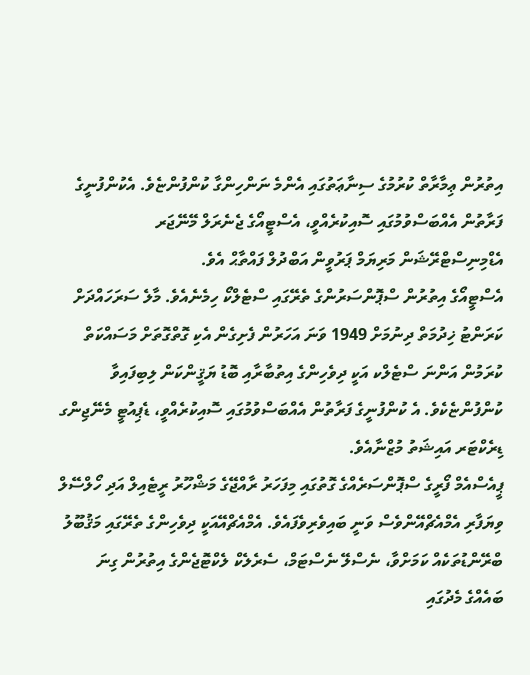އިތުރުން ޢިމާރާތް ކުރުމުގެ ސިނާޢަތުގައި އެންމެ ނަންހިންގާ ކުންފުންޏެވެ. އެކުންފުނީގެ ފަރާތުން އެއްބަސްވުމުގައި ސޮއިކުރެއްވީ، އެސްޓީއޯގެ ޖެނެރަލް މޭނޭޖަރ އެޑްމިނިސްޓްރޭޝަން މަރިޔަމް ޕަރުވީން އަބްދުލް ފައްތާޙް އެވެ.
އެސްޓީއޯގެ އިތުރުން ސްޕޮންސަރުންގެ ތެރޭގައި ސްޓެލްކޯ ހިމެނެއެވެ. މާލެ ސަރަހައްދަށް ކަރަންޓު ޚިދުމަތް ދިނުމަށް 1949 ވަނަ އަހަރުން ފެށިގެން އެކި ގޮތްގޮތަށް މަސައްކަތް ކުރަމުން އަންނަ ސްޓެލްކ އަކީ ދިވެހިންގެ އިތުބާރާއި ބޮޑު ޔަޤީންކަން ލިބިފައިވާ ކުންފުންޏެކެވެ. އެ ކުންފުނީގެ ފަރާތުން އެއްބަސްވުމުގައި ސޮއިކުރެއްވީ، ޑެޕިއުޓީ މެނޭޖިންގ ޑިރެކްޓަރ އައިޝަތު މުޒްނާއެވެ.
ޕީއެސްއެމް ފޯރީގެ ސްޕޮންސަރެއްގެ ގޮތުގައި މިފަހަރު ރާއްޖޭގެ މަޝްހޫރު ރީޓެއިލް އަދި ހޯލްސޭލް ވިޔަފާރި އެމްއެޗްއޭންވެސް ވަނީ ބައިވެރިވެފައެވެ. އެމްއެޗްއޭއަކީ ދިވެހިންގެ ތެރޭގައި މަޤުބޫލު ބްރޭންޑުތަކެއް ކަމަށްވާ، ނެސްލޭ ނެސްޓަމް، ސެރެލެކް ލެކްޓޮޖެންގެ އިތުރުން ގިނަ ބައެއްގެ މެދުގައި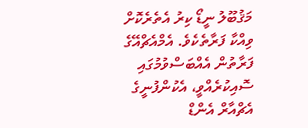މަޤުބޫލު ނީޑޯ ކިރު އެތެރެކޮށް ވިއްކާ ފަރާތެކެވެ. އެމްއެޗްއޭގެ ފަރާތުން އެއްބަސްވުމުގައި ސޮއިކުރެއްވީ، އެކުންފުނީގެ އެޗްއާރް އެންޑް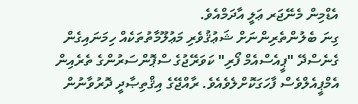އެޑްމިން މެނޭޖަރ ޢަލީ އާދަމްއެވެ.
ގިނަ ބެލުންތެރިންނަށް ޝަޢުޤުވެރި މަޢުލޫމާތުތަކެއް ހިމަނައިގެން ގެނެސްދޭ "ޕީއެސްއެމް ފޯރި" ކަވަރޭޖުގެ ސްޕޮންސަރުންގެ ތެރެއިން އެމްޕީއެލްވެސް ފާހަގަކޮށްލެވެއެވެ. ރާއްޖޭގެ އިޤްތިޞާދީ ދޮރުވާނުން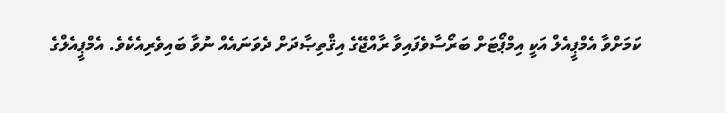ކަމަށްވާ އެމްޕީއެލް އަކީ އިމްޕޯޓަށް ބަރޯސާވެފައިވާ ރާއްޖޭގެ އިޤްތިޞާދަށް ދެވަނައެއް ނުވާ ބައިވެރިއެކެވެ. އެމްޕީއެލްގެ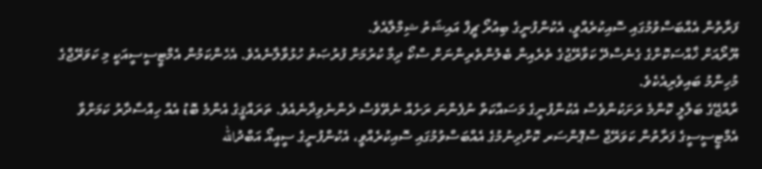ފަރާތުން އެއްބަސްވުމުގައި ސޮއިކުރެއްވީ، އެކުންފުނީގެ ބިއުރޯ ޗީފް އައިޝަތު ޝިމްލާއެވެ.
ޔޫރޯއަށް ޚާއްސަކޮށްގެ ގެނެސްދޭ ކަވާރޭޖުގެ ތެރެއިން ބެލުންތެރިންނަށް ސްކޯ ދިމާ ކުރުމަށް ފުރުޞަތު ހުޅުވާލާނެއެވެ. އެހެންކަމުން އެމްޓީސީސީއަކީ މި ކަވަރޭޖްގެ މުހިންމު ބައިވެރިއެކެވެ.
ރާއްޖޭގެ ބަލާލީ ކޮންމެ ރަށަކުންވެސް އެކުންފުނީގެ މަސައްކަތް ނުފެންނަ ރަށެއް ނެތޭވެސް ދެންނެވިދާނެއެވެ. ތަރައްޤީގެ އެންމެ ބޮޑު އެއް ހިއްސާދާރު ކަމަށްވާ އެމްޓީސީސީގެ ފަރާތުން ކަވަރޭޖް ސްޕޮންސަރ ކޮށްދިނުމުގެ އެއްބަސްވުމުގައި ސޮއިކުރެއްވީ، އެކުންފުނީގެ ސީއީއޯ އަބްދުالله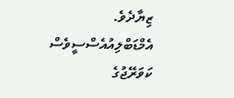ޒިޔާދެވެ.
އެމްޑަބްލިއުއެސްސީވެސް ކަވަރޭޖުގެ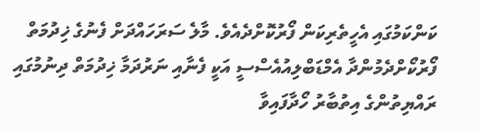ކަންކަމުގައި އެހީތެރިކަން ފޯރުކޮށްދެއެވެ. މާލެ ސަރަހައްދަށް ފެނުގެ ޚިދުމަތް ފޯރުކޯށްދެމުންދާ އެމްޑަބްލިއުއެސްސީ އަކީ ފެނާއި ނަރުދަމާ ޚިދުމަތް ދިނުމުގައި ރައްޔިތުންގެ އިތުބާރު ހޯދާފައިވާ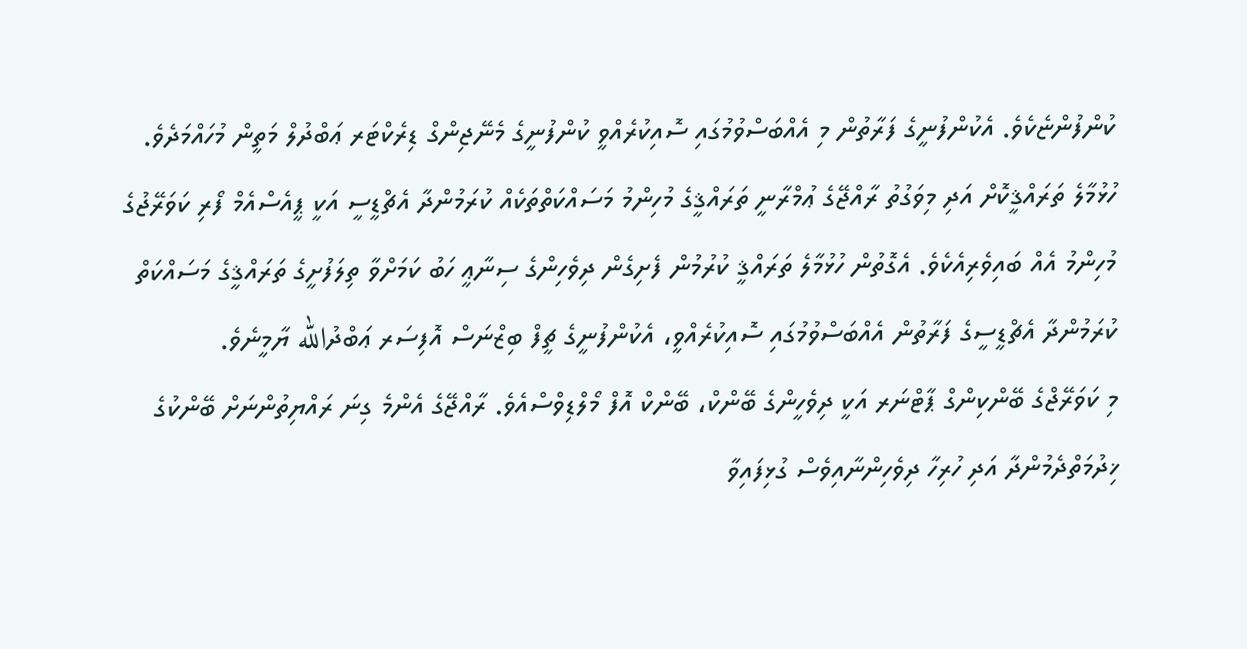ކުންފުންޏެކެވެ. އެކުންފުނީގެ ފަރާތުން މި އެއްބަސްވުމުގައި ސޮއިކުރެއްވީ ކުންފުނީގެ މެނޭޖިންގް ޑިރެކްޓަރ ޢަބްދުލް މަތީން މުހައްމަދެވެ.
ހުޅުމާލެ ތަރައްޤީކޮށް އަދި މިވަގުތު ރާއްޖޭގެ ޢުމްރާނީ ތަރައްޤީގެ މުހިންމު މަސައްކަތްތަކެއް ކުރަމުންދާ އެޗްޑީސީ އަކީ ޕީއެސްއެމް ފޯރި ކަވަރޭޖުގެ މުހިންމު އެއް ބައިވެރިއެކެވެ. އެގޮތުން ހުޅުމާލެ ތަރައްޤީ ކުރުމުން ފެށިގެން ދިވެހިންގެ ސިނާޢީ ހަބު ކަމަށްވާ ތިލަފުށީގެ ތަރައްޤީގެ މަސައްކަތް ކުރަމުންދާ އެޗްޑީސީގެ ފަރާތުން އެއްބަސްވުމުގައި ސޮއިކުރެއްވީ، އެކުންފުނީގެ ޗީފް ބިޒްނަސް އޮފިސަރ ޢަބްދުالله ޔާމީނެވެ.
މި ކަވަރޭޖްގެ ބޭންކިންގް ޕާޓްނަރ އަކީ ދިވެހީންގެ ބޭންކް، ބޭންކް އޮފް މޯލްޑިވްސްއެވެ. ރާއްޖޭގެ އެންމެ ގިނަ ރައްޔިތުންނަށް ބޭންކުގެ ޚިދުމަތްދެމުންދާ އަދި ހުރިހާ ދިވެހިންނާއިވެސް ގުޅިފައިވާ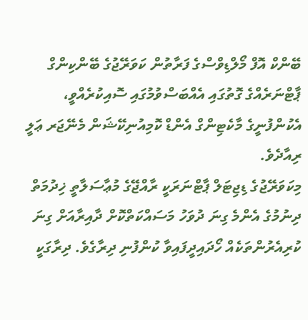ބޭންކް އޮފް މޯލްޑިވްސްގެ ފަރާތުން ކަވަރޭޖުގެ ބޭންކިންގް ޕާޓްނަރެއްގެ ގޮތުގައި އެއްބަސްވުމުގައި ސޮއިކުރެއްވީ، އެކުންފުނީގެ މާކެޓިންގް އެންޑް ކޮމިއުނިކޭޝަން މެނޭޖަރ ޢަލީ ރިއާދެވެ.
މިކަވަރޭޖުގެ ޑިޖިޓަލް ޕާޓްނަރަކީ ރާއްޖޭގެ މުޢާސަލާތީ ޚިދުމަތް ދިނުމުގެ އެންމެ ގިނަ ދުވަހު މަސައްކަތްކޮށް ދާއިރާއަށް ގިނަ ކުރިއެރުންތަކެއް ހޯދައިދީފައިވާ ކުންފުނި ދިރާގެވެ. ދިރާގަކީ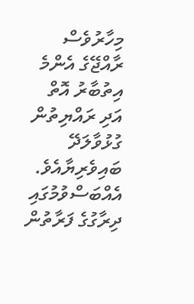މިހާރުވެސް ރާއްޖޭގެ އެންމެ އިތުބާރު އޮތް އަދި ރައްޔިތުން ގުޅުވާލަދޭ ބައިވެރިޔާއެވެ. އެއްބަސްވުމުގައި ދިރާގުގެ ފަރާތުން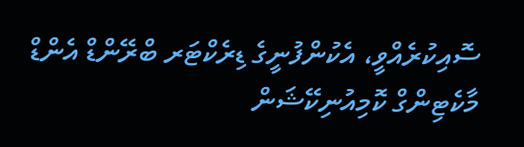ސޮއިކުރެއްވީ، އެކުންފުނީގެ ޑިރެކްޓަރ ބްރޭންޑް އެންޑް މާކެޓިންގް ކޮމިއުނިކޭޝަން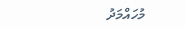މުހައްމަދު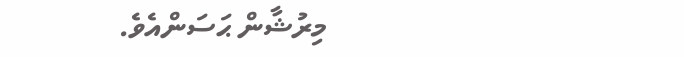މިރުޝާން ޙަސަންއެވެ.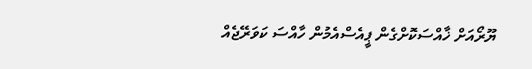ޔޫރޯއަށް ޚާއްސަކޮށްގެން ޕީއެސްއެމުން ހާއްސަ ކަވަރޭޖެއް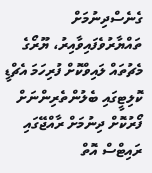ގެނެސްދިނުމަށް ތައްޔާރުވެފައިވާއިރު، ޔޫރޯގެ މެޗުތައް ލައިވްކޮށް ފުރިހަމަ އެޗްޑީ ކޮލިޓީގައި ބެލުންތެރިންނަށް ފޯރުކޮށް ދިނުމަށް ރާއްޖޭގައި ރައިޓްސް އޮތް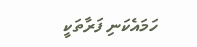ހަމައެކަނި ފަރާތަކީ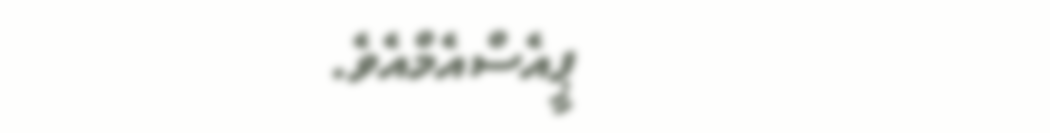ޕީއެސްއެމްއެވެ.